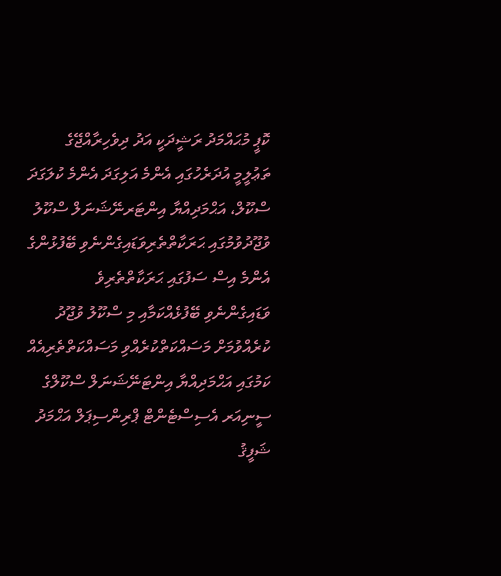ކޮޕީ މުޙައްމަދު ރަޝީދަކީ އަދު ދިވެހިރާއްޖޭގެ ތަޢުލީމީ އުދަރެހުގައި އެންމެ އަލިގަދަ އެންމެ ކުލަގަދަ ސްކޫލް، އަޙްމަދިއްޔާ އިންޓަރނޭޝަނަލް ސްކޫލު ވުޖޫދުވުމުގައި ޙަރަކާތްތެރިވަޑައިގެންނެވި ބޭފުޅުންގެ އެންމެ އިސް ސަފުގައި ޙަރަކާތްތެރިވެ ވަޑައިގެންނެވި ބޭފުޅެއްކަމާއި މި ސްކޫލު ވުޖޫދު ކުރެއްވުމަށް މަސައްކަތްކުރެއްވި މަސައްކަތްތެރިއެއް ކަމުގައި އަޙްމަދިއްޔާ އިންޓަނޭޝަނަލް ސްކޫލްގެ ސީނިއަރ އެސިސްޓެންޓް ޕްރިންސިޕަލް އަޙްމަދު ޝަފީޤު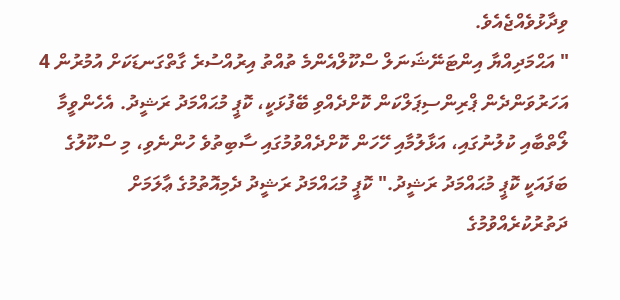ވިދާޅުވެއްޖެއެވެ.
" އަޙްމަދިއްޔާ އިންޓަނޭޝަނަލް ސްކޫލްއެންމެ ތުއްތު އިރުއްސުރެ ގާތްގަނޑަކަށް އުމުރުން 4 އަހަރުވަންދެން ޕްރިންސިޕަލްކަން ކޮށްދެއްވި ބޭފުޅަކީ، ކޮޕީ މުޙައްމަދު ރަޝީދު. އެހެންވީމާ ލޯތްބާއި ކުލުނުގައި، އަޅާލުމާއި ހޭހަން ކޮށްދެއްވުމުގައި ސާބިތުވެ ހުންނެވި، މި ސްކޫލުގެ ބަފައަކީ ކޮޕީ މުޙައްމަދު ރަޝީދު." ކޮޕީ މުޙައްމަދު ރަޝީދު ދެމިއޮތުމުގެ ޢާލަމަށް ދަތުރުކުރެއްވުމުގެ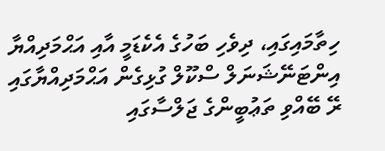ހިތާމައިގައި، ދިވެހި ބަހުގެ އެކެޑަމީ އާއި އަޙްމަދިއްޔާ އިންޓަނޭޝަނަލް ސްކޫލް ގުޅިގެން އަޙްމަދިއްޔާގައި ރޭ ބޭއްވި ތަޢުބީންގެ ޖަލްސާގައި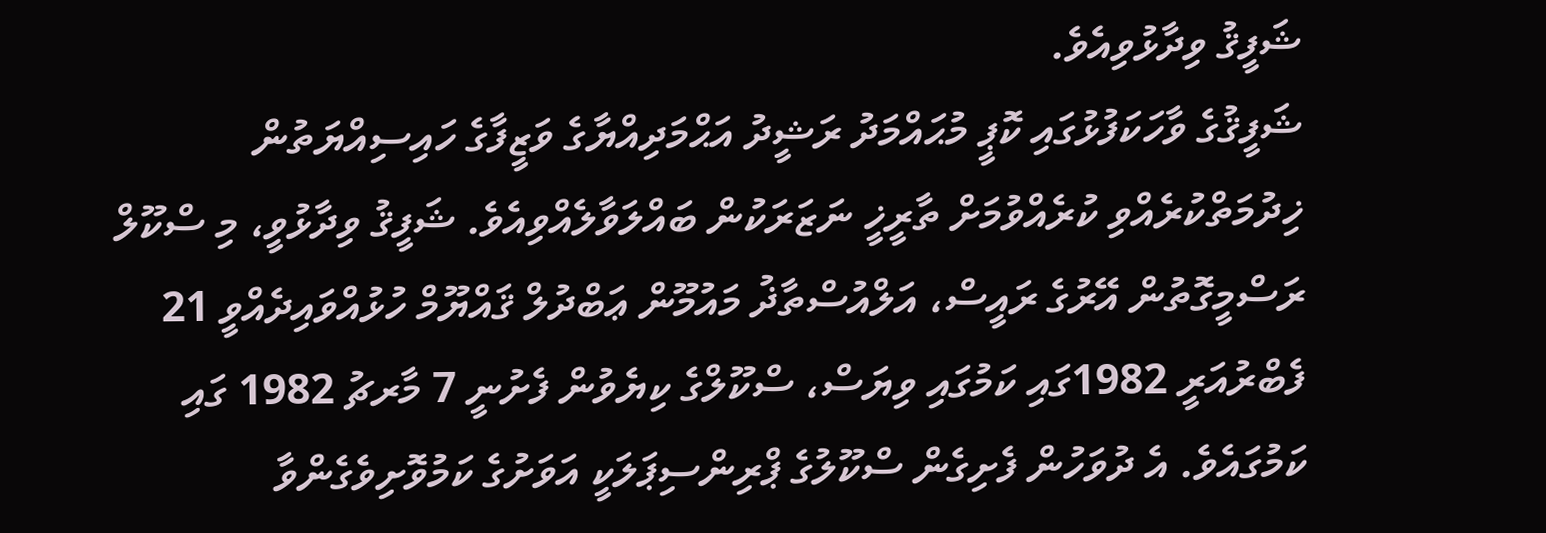ޝަފީޤު ވިދާޅުވިއެވެ.
ޝަފީޤުގެ ވާހަކަފުޅުގައި ކޮޕީ މުޙައްމަދު ރަޝީދު އަޙްމަދިއްޔާގެ ވަޒީފާގެ ހައިސިއްޔަތުން ޚިދުމަތްކުރެއްވި ކުރެއްވުމަށް ތާރީޚީ ނަޒަރަކުން ބައްލަވާލެއްވިއެވެ. ޝަފީޤު ވިދާޅުވީ، މި ސްކޫލް ރަސްމީގޮތުން އޭރުގެ ރައީސް، އަލްއުސްތާޛު މައުމޫން ޢަބްދުލް ޤައްޔޫމް ހުޅުއްވައިދެއްވީ 21 ފެބްރުއަރީ 1982ގައި ކަމުގައި ވިޔަސް، ސްކޫލްގެ ކިޔެވުން ފެށުނީ 7 މާރޗު 1982 ގައި ކަމުގައެވެ. އެ ދުވަހުން ފެށިގެން ސްކޫލުގެ ޕްރިންސިޕަލަކީ އަވަށުގެ ކަމުވޮށިވެގެންވާ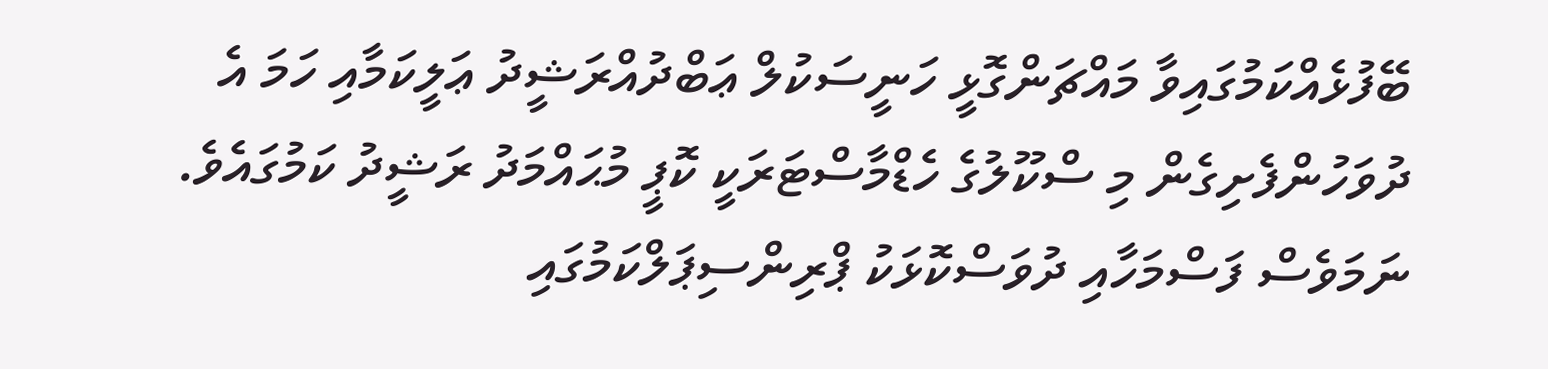ބޭފުޅެއްކަމުގައިވާ މައްޗަންގޮޅީ ހަނީސަކުލް ޢަބްދުއްރަޝީދު ޢަލީކަމާއި ހަމަ އެ ދުވަހުންފެށިގެން މި ސްކޫލުގެ ހެޑްމާސްޓަރަކީ ކޮޕީ މުޙައްމަދު ރަޝީދު ކަމުގައެވެ. ނަމަވެސް ފަސްމަހާއި ދުވަސްކޮޅަކު ޕްރިންސިޕަލްކަމުގައި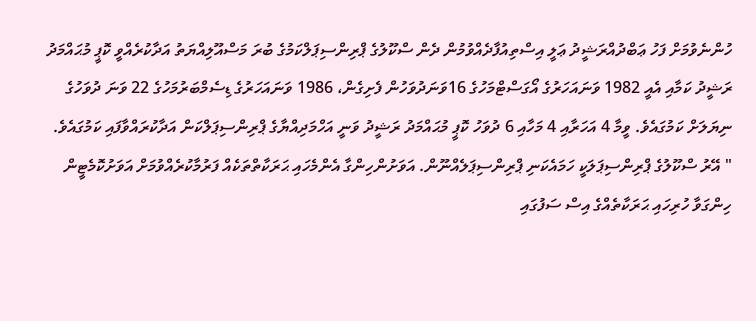ހުންނެވުމަށް ފަހު ޢަބްދުއްރަޝީދު ޢަލީ އިސްތިއުފާދެއްވުމުން ދެން ސްކޫލުގެ ޕްރިންސިޕަލްކަމުގެ ބުރަ މަސްއޫލިއްޔަތު އަދާކުރެއްވީ ކޮޕީ މުޙައްމަދު ރަޝީދު ކަމާއި އެއީ 1982 ވަނައަހަރުގެ އޯގަސްޓްމަހުގެ 16ވަނަދުވަހުން ފެށިގެން، 1986 ވަނައަހަރުގެ ޑިސެމްބަރުމަހުގެ 22 ވަނަ ދުވަހުގެ ނިޔަލަށް ކަމުގައެވެ. ވީމާ 4 އަހަރާއި 4 މަހާއި 6 ދުވަހު ކޮޕީ މުޙައްމަދު ރަޝީދު ވަނީ އަހްމަދިއްޔާގެ ޕްރިންސިޕަލްކަން އަދާކުރައްވާފައި ކަމުގައެވެ.
" އޭރު ސްކޫލުގެ ޕްރިންސިޕަލަކީ ހަމައެކަނި ޕްރިންސިޕަލެއްނޫން. އަވަށުންހިންގާ އެންމެހައި ޙަރަކާތްތަކެއް ފަރުމާކުރެއްވުމަށް އަވަށުކޮމެޓީން ހިންގަވާ ހުރިހައި ޙަރަކާތެއްގެ އިސް ސަފުގައި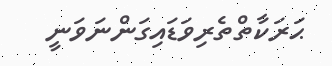ޙަރަކާތްތެރިވަޑައިގަންނަވަނީ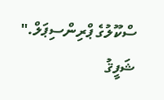ސްކޫލުގެ ޕްރިންސިޕަލް." ޝަފީޤު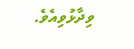ވިދާޅުވިއެވެ.